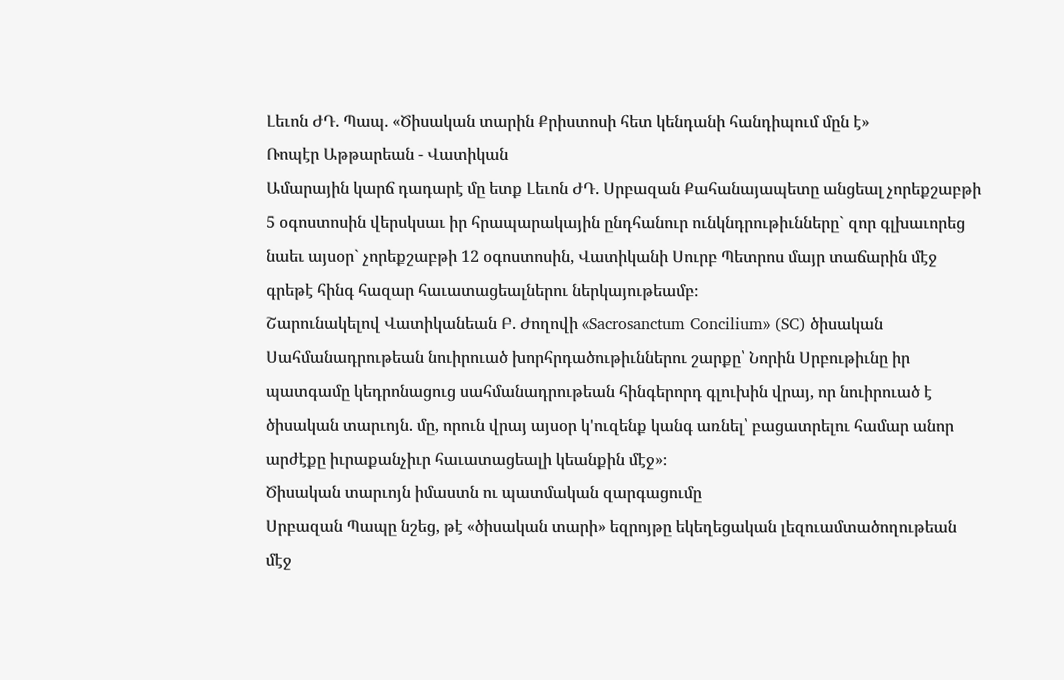Լեւոն ԺԴ. Պապ. «Ծիսական տարին Քրիստոսի հետ կենդանի հանդիպում մըն է»
Ռոպէր Աթթարեան - Վատիկան
Ամարային կարճ դադարէ մը ետք Լեւոն ԺԴ. Սրբազան Քահանայապետը անցեալ չորեքշաբթի 5 օգոստոսին վերսկսաւ իր հրապարակային ընդհանուր ունկնդրութիւնները` զոր գլխաւորեց նաեւ այսօր` չորեքշաբթի 12 օգոստոսին, Վատիկանի Սուրբ Պետրոս մայր տաճարին մէջ գրեթէ հինգ հազար հաւատացեալներու ներկայութեամբ։
Շարունակելով Վատիկանեան Բ. Ժողովի «Sacrosanctum Concilium» (SC) ծիսական Սահմանադրութեան նուիրուած խորհրդածութիւններու շարքը՝ Նորին Սրբութիւնը իր պատգամը կեդրոնացուց սահմանադրութեան հինգերորդ գլուխին վրայ, որ նուիրուած է ծիսական տարւոյն. մը, որուն վրայ այսօր կ'ուզենք կանգ առնել՝ բացատրելու համար անոր արժէքը իւրաքանչիւր հաւատացեալի կեանքին մէջ»։
Ծիսական տարւոյն իմաստն ու պատմական զարգացումը
Սրբազան Պապը նշեց, թէ «ծիսական տարի» եզրոյթը եկեղեցական լեզուամտածողութեան մէջ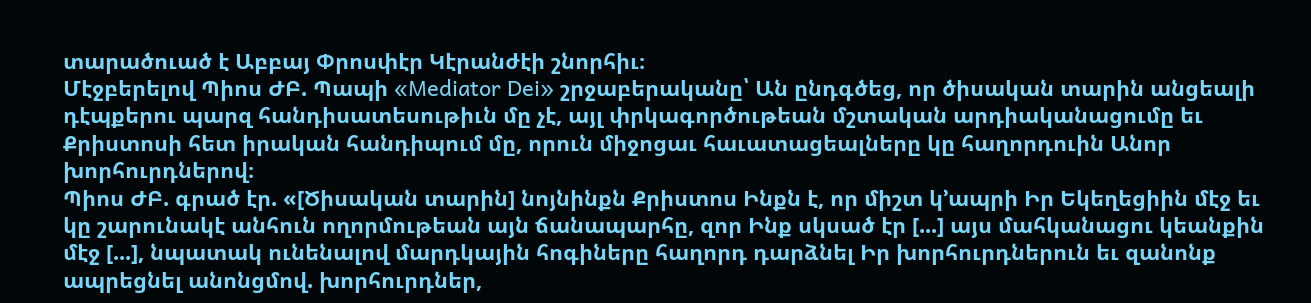տարածուած է Աբբայ Փրոսփէր Կէրանժէի շնորհիւ։
Մէջբերելով Պիոս ԺԲ. Պապի «Mediator Dei» շրջաբերականը՝ Ան ընդգծեց, որ ծիսական տարին անցեալի դէպքերու պարզ հանդիսատեսութիւն մը չէ, այլ փրկագործութեան մշտական արդիականացումը եւ Քրիստոսի հետ իրական հանդիպում մը, որուն միջոցաւ հաւատացեալները կը հաղորդուին Անոր խորհուրդներով։
Պիոս ԺԲ. գրած էր. «[Ծիսական տարին] նոյնինքն Քրիստոս Ինքն է, որ միշտ կ’ապրի Իր Եկեղեցիին մէջ եւ կը շարունակէ անհուն ողորմութեան այն ճանապարհը, զոր Ինք սկսած էր [...] այս մահկանացու կեանքին մէջ [...], նպատակ ունենալով մարդկային հոգիները հաղորդ դարձնել Իր խորհուրդներուն եւ զանոնք ապրեցնել անոնցմով. խորհուրդներ,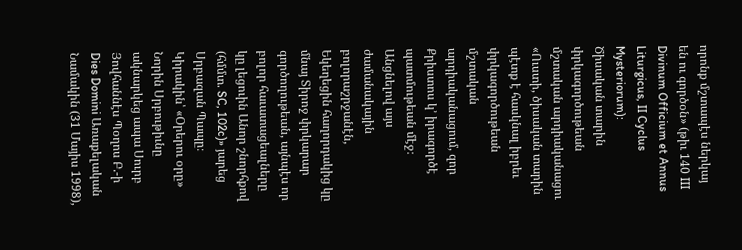որոնք մշտապէս ներկայ են ու գործօն» (թիւ 140 III Divinum Officium et Annus Liturgicus, II Cyclus Mysteriorum):
Ծիսական տարին փրկագործութեան մշտական արդիականացու
«Ուստի, ծիսական տարին պէտք է հասկնալ իբրեւ փրկագործութեան մշտական արդիականացում, զոր Քրիստոս կ’ իրագործէ պատմութեան մէջ։ Անցնելով այս ժամանակային բոլորաշրջանէն, Եկեղեցին հաղորդակից կը մնայ Տիրոջ փրկարար գործողութեան, այնպէս որ բոլոր հաւատացեալները կը լեցուին Անոր շնորհքով (հմմտ. SC, 102c)» յարեց Սրբազան Պապը։
Կիրակին՝ «Օրերու օրը»
Նորին Սրբութիւնը ակնարկեց ապա Սուրբ Յովհաննէս Պօղոս Բ.-ի Dies Domini Առաքելական Նամակին (31 Մայիս 1998),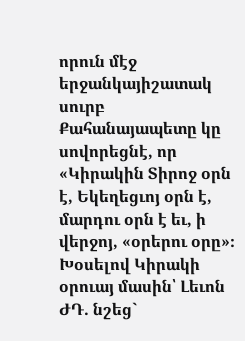որուն մէջ երջանկայիշատակ սուրբ Քահանայապետը կը սովորեցնէ, որ «Կիրակին Տիրոջ օրն է, Եկեղեցւոյ օրն է, մարդու օրն է եւ, ի վերջոյ, «օրերու օրը»։
Խօսելով Կիրակի օրուայ մասին՝ Լեւոն ԺԴ. նշեց`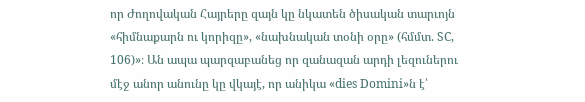որ Ժողովական Հայրերը զայն կը նկատեն ծիսական տարւոյն «հիմնաքարն ու կորիզը», «նախնական տօնի օրը» (հմմտ. SC, 106)»։ Ան ապա պարզաբանեց որ զանազան արդի լեզուներու մէջ անոր անունը կը վկայէ, որ անիկա «dies Domini»ն է՝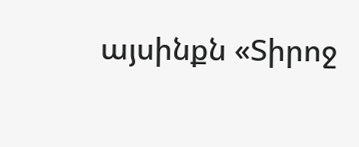այսինքն «Տիրոջ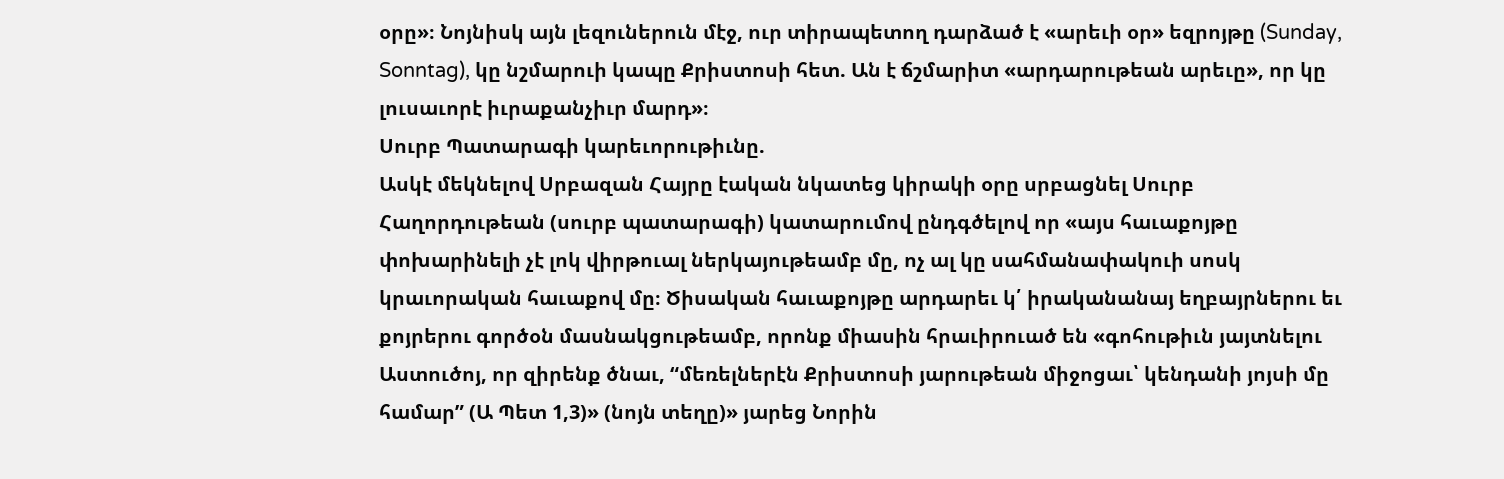օրը»։ Նոյնիսկ այն լեզուներուն մէջ, ուր տիրապետող դարձած է «արեւի օր» եզրոյթը (Sunday, Sonntag), կը նշմարուի կապը Քրիստոսի հետ. Ան է ճշմարիտ «արդարութեան արեւը», որ կը լուսաւորէ իւրաքանչիւր մարդ»։
Սուրբ Պատարագի կարեւորութիւնը.
Ասկէ մեկնելով Սրբազան Հայրը էական նկատեց կիրակի օրը սրբացնել Սուրբ Հաղորդութեան (սուրբ պատարագի) կատարումով ընդգծելով որ «այս հաւաքոյթը փոխարինելի չէ լոկ վիրթուալ ներկայութեամբ մը, ոչ ալ կը սահմանափակուի սոսկ կրաւորական հաւաքով մը։ Ծիսական հաւաքոյթը արդարեւ կ՛ իրականանայ եղբայրներու եւ քոյրերու գործօն մասնակցութեամբ, որոնք միասին հրաւիրուած են «գոհութիւն յայտնելու Աստուծոյ, որ զիրենք ծնաւ, “մեռելներէն Քրիստոսի յարութեան միջոցաւ՝ կենդանի յոյսի մը համար” (Ա Պետ 1,3)» (նոյն տեղը)» յարեց Նորին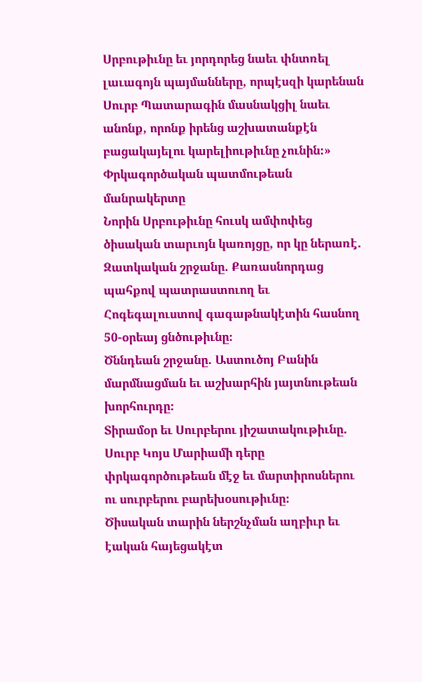Սրբութիւնը եւ յորդորեց նաեւ փնտռել լաւագոյն պայմանները, որպէսզի կարենան Սուրբ Պատարագին մասնակցիլ նաեւ անոնք, որոնք իրենց աշխատանքէն բացակայելու կարելիութիւնը չունին։»
Փրկագործական պատմութեան մանրակերտը
Նորին Սրբութիւնը հուսկ ամփոփեց ծիսական տարւոյն կառոյցը, որ կը ներառէ.
Զատկական շրջանը. Քառասնորդաց պահքով պատրաստուող եւ Հոգեգալուստով գագաթնակէտին հասնող 50-օրեայ ցնծութիւնը։
Ծննդեան շրջանը. Աստուծոյ Բանին մարմնացման եւ աշխարհին յայտնութեան խորհուրդը։
Տիրամօր եւ Սուրբերու յիշատակութիւնը. Սուրբ Կոյս Մարիամի դերը փրկագործութեան մէջ եւ մարտիրոսներու ու սուրբերու բարեխօսութիւնը։
Ծիսական տարին ներշնչման աղբիւր եւ էական հայեցակէտ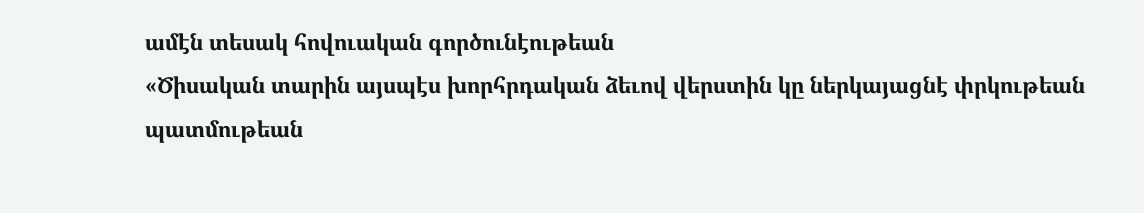ամէն տեսակ հովուական գործունէութեան
«Ծիսական տարին այսպէս խորհրդական ձեւով վերստին կը ներկայացնէ փրկութեան պատմութեան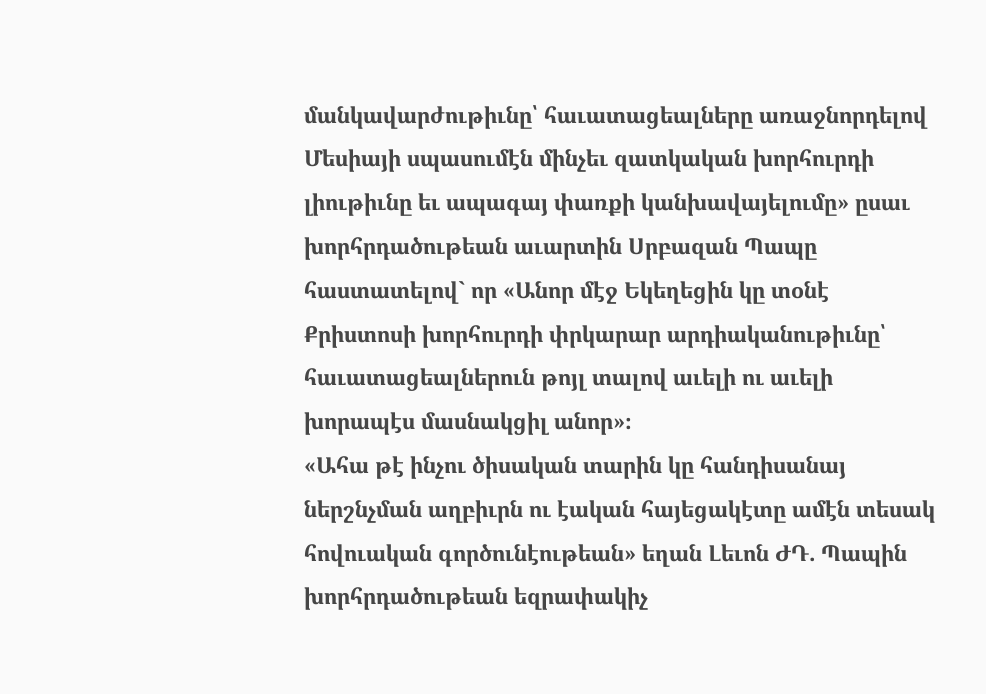մանկավարժութիւնը՝ հաւատացեալները առաջնորդելով Մեսիայի սպասումէն մինչեւ զատկական խորհուրդի լիութիւնը եւ ապագայ փառքի կանխավայելումը» ըսաւ խորհրդածութեան աւարտին Սրբազան Պապը հաստատելով` որ «Անոր մէջ Եկեղեցին կը տօնէ Քրիստոսի խորհուրդի փրկարար արդիականութիւնը՝ հաւատացեալներուն թոյլ տալով աւելի ու աւելի խորապէս մասնակցիլ անոր»։
«Ահա թէ ինչու ծիսական տարին կը հանդիսանայ ներշնչման աղբիւրն ու էական հայեցակէտը ամէն տեսակ հովուական գործունէութեան» եղան Լեւոն ԺԴ. Պապին խորհրդածութեան եզրափակիչ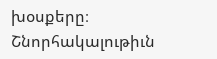խօսքերը։
Շնորհակալութիւն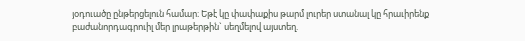յօդուածը ընթերցելուն համար։ Եթէ կը փափաքիս թարմ լուրեր ստանալ կը հրաւիրենք բաժանորդագրուիլ մեր լրաթերթին` սեղմելով այստեղ.